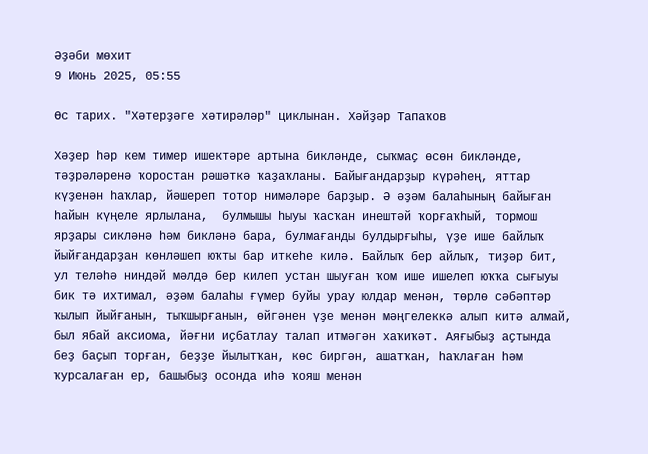Әҙәби мѳхит
9 Июнь 2025, 05:55

Өс тарих. "Хәтерҙәге хәтирәләр" циклынан. Хәйҙәр Тапаҡов

Хәҙер һәр кем тимер ишектәре артына бикләнде, сыҡмаҫ өсөн бикләнде, тәҙрәләренә ҡоростан рәшәткә ҡаҙаҡланы. Байығандарҙыр күрәһең, яттар күҙенән һаҡлар, йәшереп тотор нимәләре барҙыр. Ә әҙәм балаһының байыған һайын күңеле ярлылана,  булмышы һыуы ҡасҡан инештәй ҡорғаҡһый, тормош ярҙары сикләнә һәм бикләнә бара, булмағанды булдырғыһы, үҙе ише байлыҡ йыйғандарҙан көнләшеп юҡты бар иткеһе килә. Байлыҡ бер айлыҡ, тиҙәр бит, ул теләһә ниндәй мәлдә бер килеп устан шыуған ҡом ише ишелеп юҡҡа сығыуы бик тә ихтимал, әҙәм балаһы ғүмер буйы урау юлдар менән, төрлө сәбәптәр ҡылып йыйғанын, тыҡшырғанын, өйгәнен үҙе менән мәңгелеккә алып китә алмай, был ябай аксиома, йәғни иҫбатлау талап итмәгән хаҡиҡәт. Аяғыбыҙ аҫтында беҙ баҫып торған, беҙҙе йылытҡан, көс биргән, ашатҡан, һаҡлаған һәм ҡурсалаған ер, башыбыҙ осонда иһә ҡояш менән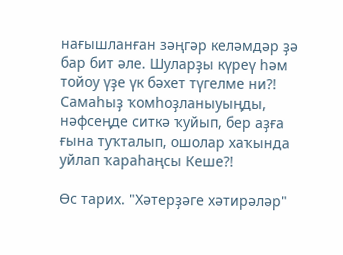нағышланған зәңгәр келәмдәр ҙә бар бит әле. Шуларҙы күреү һәм тойоу үҙе үк бәхет түгелме ни?! Самаһыҙ ҡомһоҙланыуыңды, нәфсеңде ситкә ҡуйып, бер аҙға ғына туҡталып, ошолар хаҡында уйлап ҡараһаңсы Кеше?!

Өс тарих. "Хәтерҙәге хәтирәләр"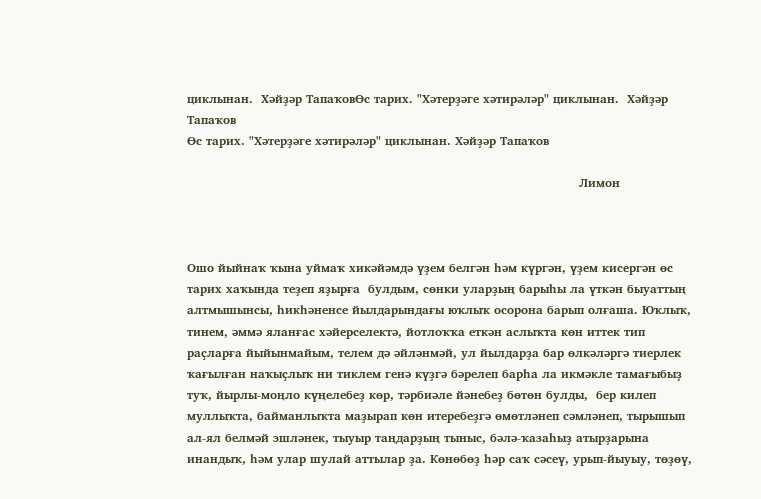циклынан.  Хәйҙәр ТапаҡовӨс тарих. "Хәтерҙәге хәтирәләр" циклынан.  Хәйҙәр Тапаҡов
Өс тарих. "Хәтерҙәге хәтирәләр" циклынан. Хәйҙәр Тапаҡов

                                                                                                  Лимон



Ошо йыйнаҡ ҡына уймаҡ хикәйәмдә үҙем белгән һәм күргән, үҙем кисергән өс тарих хаҡында теҙеп яҙырға  булдым, сөнки уларҙың барыһы ла үткән быуаттың алтмышынсы, һикһәненсе йылдарындағы юҡлыҡ осорона барып олғаша. Юҡлыҡ, тинем, әммә яланғас хәйерселектә, йотлоҡҡа еткән аслыҡта көн иттек тип раҫларға йыйынмайым, телем дә әйләнмәй, ул йылдарҙа бар өлкәләргә тиерлек ҡағылған наҡыҫлыҡ ни тиклем генә күҙгә бәрелеп барһа ла икмәкле тамағыбыҙ туҡ, йырлы-моңло күңелебеҙ көр, тәрбиәле йәнебеҙ бөтөн булды,  бер килеп муллыҡта, байманлыҡта маҙырап көн итеребеҙгә өмөтләнеп сәмләнеп, тырышып ал-ял белмәй эшләнек, тыуыр таңдарҙың тыныс, бәлә-ҡазаһыҙ атырҙарына инандыҡ, һәм улар шулай аттылар ҙа. Көнөбөҙ һәр саҡ сәсеү, урып-йыуыу, төҙөү,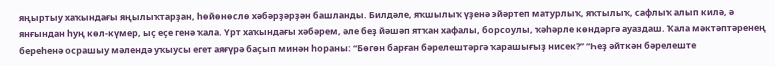яңыртыу хаҡындағы яңылыҡтарҙан, һөйөнөслө хәбәрҙәрҙән башланды. Билдәле, яҡшылыҡ үҙенә эйәртеп матурлыҡ, яҡтылыҡ, сафлыҡ алып килә, ә янғындан һуң көл-күмер, ыҫ еҫе генә ҡала. Үрт хаҡындағы хәбәрем, әле беҙ йәшәп ятҡан хафалы, борсоулы, ҡәһәрле көндәргә ауаздаш. Ҡала мәктәптәренең береһенә осрашыу мәлендә уҡыусы егет аяғүрә баҫып минән һораны: “Бөгөн барған бәрелештәргә ҡарашығыҙ нисек?” “Һеҙ әйткән бәрелеште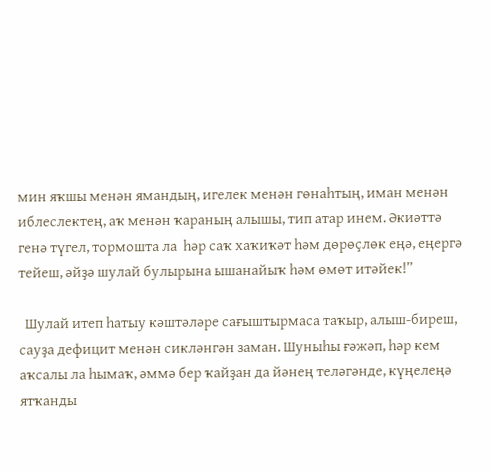мин яҡшы менән ямандың, игелек менән гөнаһтың, иман менән иблеслектең, аҡ менән ҡараның алышы, тип атар инем. Әкиәттә генә түгел, тормошта ла  һәр саҡ хаҡиҡәт һәм дөрөҫлөк еңә, еңергә тейеш, әйҙә шулай булырына ышанайыҡ һәм өмөт итәйек!”

  Шулай итеп һатыу кәштәләре сағыштырмаса таҡыр, алыш-биреш, сауҙа дефицит менән сикләнгән заман. Шуныһы ғәжәп, һәр кем аҡсалы ла һымаҡ, әммә бер ҡайҙан да йәнең теләгәнде, күңелеңә ятҡанды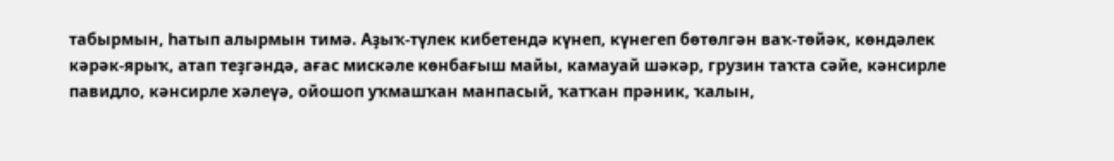табырмын, һатып алырмын тимә. Аҙыҡ-түлек кибетендә күнеп, күнегеп бөтөлгән ваҡ-төйәк, көндәлек кәрәк-ярыҡ, атап теҙгәндә, ағас мискәле көнбағыш майы, камауай шәкәр, грузин таҡта сәйе, кәнсирле павидло, кәнсирле хәлеүә, ойошоп уҡмашҡан манпасый, ҡатҡан прәник, ҡалын,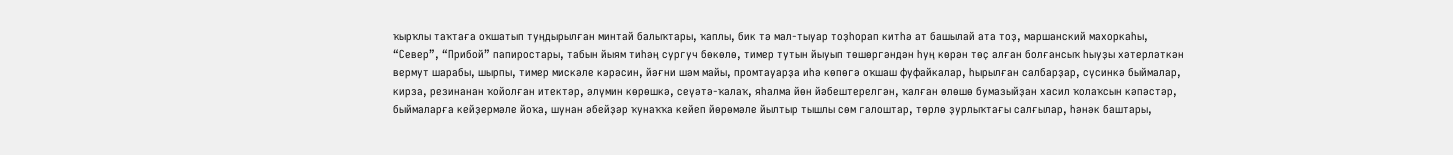ҡырҡлы таҡтаға оҡшатып туңдырылған минтай балыҡтары, ҡаплы, бик тә мал-тыуар тоҙһорап китһә ат башылай ата тоҙ, маршанский махоркаһы, “Север”, “Прибой” папиростары, табын йыям тиһәң сургуч бөкөлө, тимер тутын йыуып төшөргәндән һуң көрән төҫ алған болғансыҡ һыуҙы хәтерләткән вермут шарабы, шырпы, тимер мискәле кәрәсин, йәғни шәм майы, промтауарҙа иһә көпөгә оҡшаш фуфайкалар, һырылған салбарҙар, сүсинкә быймалар, кирза, резинанан ҡойолған итектәр, әлүмин көрөшкә, сеүәтә-ҡалаҡ, яһалма йөн йәбештерелгән, ҡалған өлөшө бумазыйҙан хасил ҡолаҡсын кәпәстәр, быймаларға кейҙермәле йоҡа, шунан әбейҙәр ҡунаҡҡа кейеп йөрөмәле йылтыр тышлы сөм галоштар, төрлө ҙурлыҡтағы салғылар, һәнәк баштары,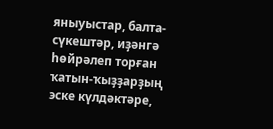яныуыстар, балта-сүкештәр, иҙәнгә һөйрәлеп торған ҡатын-ҡыҙҙарҙың эске күлдәктәре,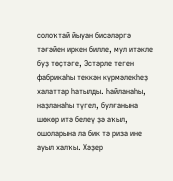солоҡтай йыуан бисәләргә тәғәйен иркен билле, мул итәкле буҙ төҫтәге, Эстәрле теген фабрикаһы теккән күрмәлекһеҙ халаттар һатылды. Һайланаһы, наҙланаһы түгел, булғанына шөкөр итә белеү ҙә аҡыл, ошоларына ла бик тә риза ине ауыл халҡы. Хәҙер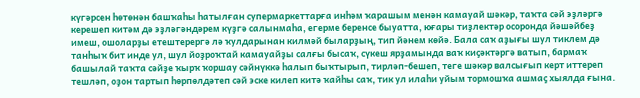күгәрсен һөтөнән башҡаһы һатылған супермаркеттарға инһәм ҡарашым менән камауай шәкәр, таҡта сәй эҙләргә керешеп китәм дә эҙләгәндәрем күҙгә салынмаһа, егерме беренсе быуатта, юғары тиҙлектәр осоронда йәшәйбеҙ имеш, ошоларҙы етештерергә лә ҡулдарынан килмәй быларҙың, тип йәнем көйә. Бала саҡ аҙығы шул тиклем дә танһыҡ бит инде ул, шул йоҙроҡтай камауайҙы салғы бысаҡ, сүкеш ярҙамында ваҡ киҫәктәргә ватып, бармаҡ башылай таҡта сәйҙе ҡырҡ ҡоршау сәйнүккә һалып быҡтырып, тирләп-бешеп, теге шәкәр валсығып керт иттереп тешләп, оҙон тартып һөрпөлдәтеп сәй эске килеп китә ҡайһы саҡ, тик ул илаһи уйым тормошҡа ашмаҫ хыялда ғына.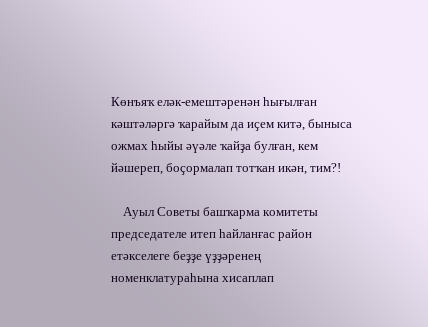Көнъяҡ еләк-емештәренән һығылған кәштәләргә ҡарайым да иҫем китә, быныса ожмах һыйы әүәле ҡайҙа булған, кем йәшереп, боҫормалап тотҡан икән, тим?!

    Ауыл Советы башҡарма комитеты председателе итеп һайланғас район етәкселеге беҙҙе үҙҙәренең номенклатураһына хисаплап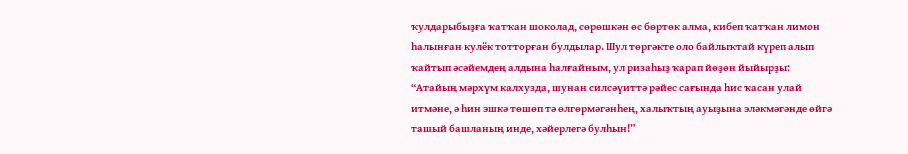ҡулдарыбыҙға ҡатҡан шоколад, сөрөшкән өс бөртөк алма, кибеп ҡатҡан лимон һалынған кулёк тотторған булдылар. Шул төргәкте оло байлыҡтай күреп алып ҡайтып әсәйемдең алдына һалғайным, ул ризаһыҙ ҡарап йөҙөн йыйырҙы: “Атайың мәрхүм калхузда, шунан силсәүиттә рәйес сағында һис ҡасан улай итмәне, ә һин эшкә төшөп тә өлгөрмәгәнһең, халыҡтың ауыҙына эләкмәгәнде өйгә ташый башланың инде, хәйерлегә булһын!”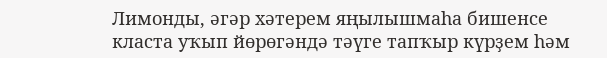Лимонды, әгәр хәтерем яңылышмаһа бишенсе класта уҡып йөрөгәндә тәүге тапҡыр күрҙем һәм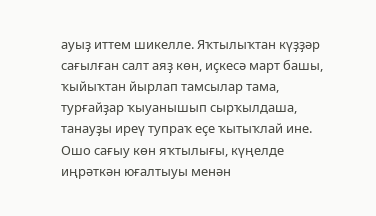ауыҙ иттем шикелле. Яҡтылыҡтан күҙҙәр сағылған салт аяҙ көн, иҫкесә март башы, ҡыйыҡтан йырлап тамсылар тама, турғайҙар ҡыуанышып сырҡылдаша, танауҙы иреү тупраҡ еҫе ҡытыҡлай ине. Ошо сағыу көн яҡтылығы, күңелде иңрәткән юғалтыуы менән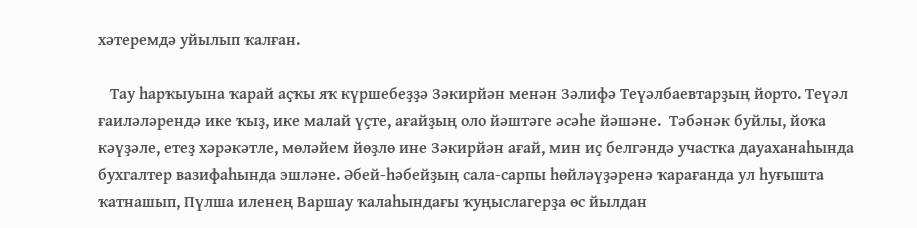хәтеремдә уйылып ҡалған.

   Тау һарҡыуына ҡарай аҫҡы яҡ күршебеҙҙә Зәкирйән менән Зәлифә Теүәлбаевтарҙың йорто. Теүәл ғаиләләрендә ике ҡыҙ, ике малай үҫте, ағайҙың оло йәштәге әсәһе йәшәне.  Тәбәнәк буйлы, йоҡа кәүҙәле, етеҙ хәрәкәтле, мөләйем йөҙлө ине Зәкирйән ағай, мин иҫ белгәндә участка дауаханаһында бухгалтер вазифаһында эшләне. Әбей-һәбейҙың сала-сарпы һөйләүҙәренә ҡарағанда ул һуғышта ҡатнашып, Пүлша иленең Варшау ҡалаһындағы ҡуңыслагерҙа өс йылдан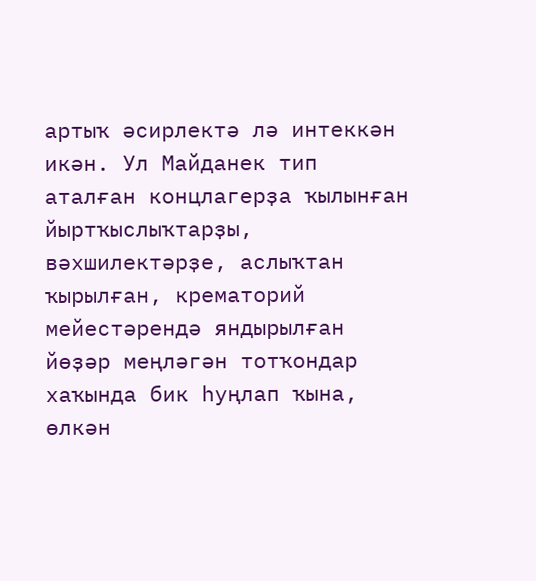артыҡ әсирлектә лә интеккән икән. Ул Майданек тип аталған концлагерҙа ҡылынған йыртҡыслыҡтарҙы, вәхшилектәрҙе, аслыҡтан ҡырылған, крематорий мейестәрендә яндырылған йөҙәр меңләгән тотҡондар хаҡында бик һуңлап ҡына, өлкән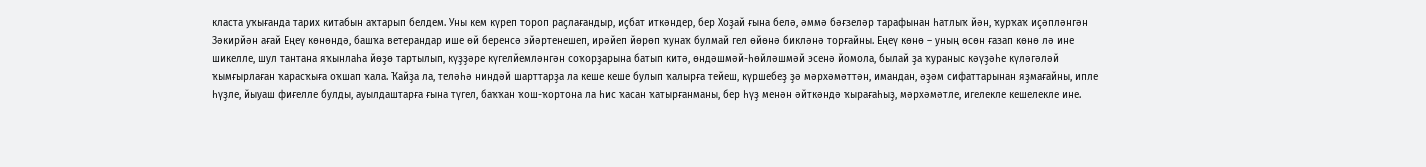класта уҡығанда тарих китабын аҡтарып белдем. Уны кем күреп тороп раҫлағандыр, иҫбат иткәндер, бер Хоҙай ғына белә, әммә бәғзеләр тарафынан һатлыҡ йән, ҡурҡаҡ иҫәпләнгән Зәкирйән ағай Еңеү көнөндә, башҡа ветерандар ише өй беренсә эйәртенешеп, ирәйеп йөрөп ҡунаҡ булмай гел өйөнә бикләнә торғайны. Еңеү көнө – уның өсөн ғазап көнө лә ине шикелле, шул тантана яҡынлаһа йөҙө тартылып, күҙҙәре күгелйемләнгән соҡорҙарына батып китә, өндәшмәй-һөйләшмәй эсенә йомола, былай ҙа ҡураныс кәүҙәһе күләгәләй ҡымғырлаған ҡарасҡыға оҡшап ҡала. Ҡайҙа ла, теләһә ниндәй шарттарҙа ла кеше кеше булып ҡалырға тейеш, күршебеҙ ҙә мәрхәмәттән, имандан, әҙәм сифаттарынан яҙмағайны, ипле һүҙле, йыуаш фиғелле булды, ауылдаштарға ғына түгел, баҡҡан ҡош-ҡортона ла һис ҡасан ҡатырғанманы, бер һүҙ менән әйткәндә ҡырағаһыҙ, мәрхәмәтле, игелекле кешелекле ине.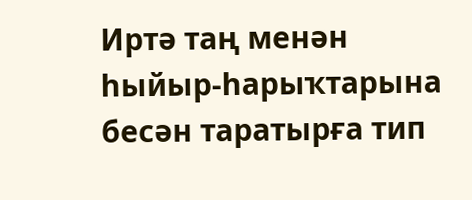Иртә таң менән һыйыр-һарыҡтарына бесән таратырға тип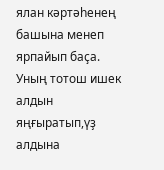ялан кәртәһенең башына менеп ярпайып баҫа. Уның тотош ишек алдын яңғыратып,үҙ алдына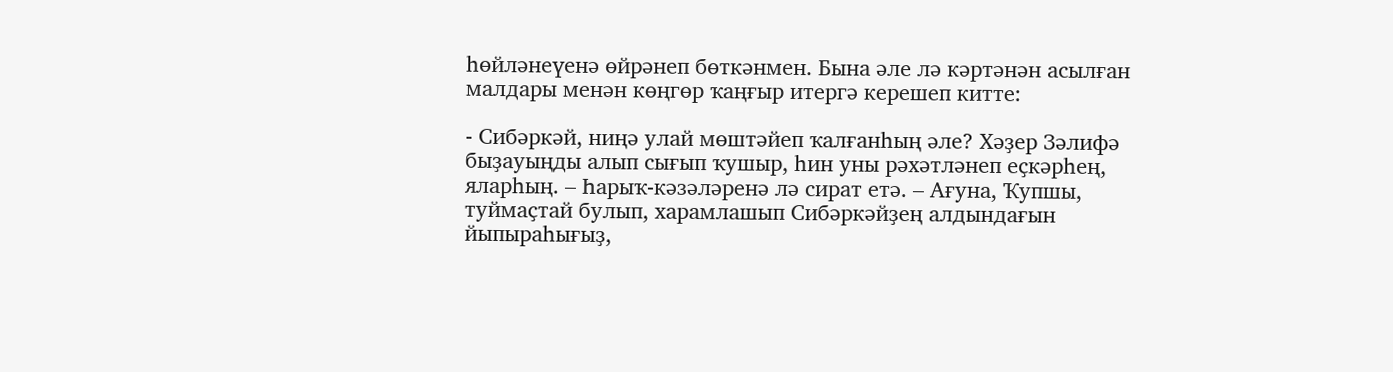һөйләнеүенә өйрәнеп бөткәнмен. Бына әле лә кәртәнән асылған малдары менән көңгөр ҡаңғыр итергә керешеп китте:

- Сибәркәй, ниңә улай мөштәйеп ҡалғанһың әле? Хәҙер Зәлифә быҙауыңды алып сығып ҡушыр, һин уны рәхәтләнеп еҫкәрһең, яларһың. – Һарыҡ-кәзәләренә лә сират етә. – Ағуна, Ҡупшы, туймаҫтай булып, харамлашып Сибәркәйҙең алдындағын йыпыраһығыҙ,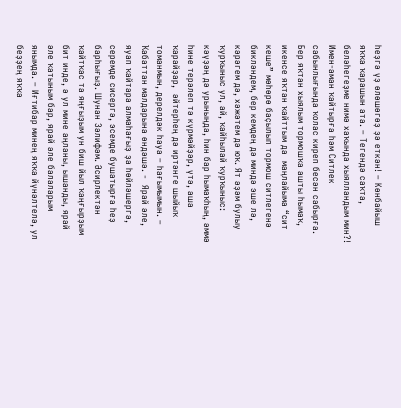һеҙгә үҙ өлөшөгөҙ ҙә еткән! – Көнбайыш яҡҡа ҡарашын ата. – Тегендә саҡта, беләһегеҙме нимә хаҡында хыялландым мин?! Имен-аман ҡайтырға һәм Ситлек сабынлығында ҡолас киреп бесән сабырға. Бер яҡтан хыялым тормошҡа ашты һымаҡ, икенсе яҡтан ҡайттым да  маңлайыма “сит кеше” мөһөрө баҫылып тормош ситлегенә бикләндем, бер кемдең дә миндә эше лә, кәрәгем дә, хәжәтем дә юҡ. Ят әҙәм булыу ҡурҡыныс ул, ай, ҡайһылай ҡурҡыныс: кәүҙәң дә урыныңда, һин бар һымаҡһың, әммә һине терәлеп тә күрмәйҙәр, үтә, аша ҡарайҙар,  әйтерһең дә иртәнге шыйыҡ томанмын, дерелдәк һауа – һағымымын. – Ҡабаттан малдарына өндәшә. -  Ярай әле, яуап ҡайтара алмаһағыҙ ҙа һөйләшергә, серемде сисергә, эсемде бушатырға һеҙ барһығыҙ. Шунан Зәлифәм. Әсирлектән ҡайтҡас та яңғыҙым ун биш йыл ҡаңғырҙым бит инде, ә ул мине аңланы, ышанды, ярай әле ҡатыным бар, ярай әле балаларым янымда. – Иғтибар минең яҡҡа йүнәлтелә, ул беҙҙең яҡҡа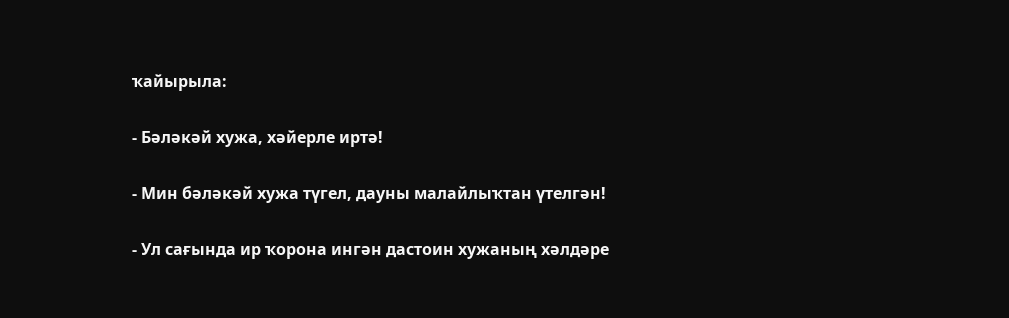ҡайырыла:

- Бәләкәй хужа, хәйерле иртә!

- Мин бәләкәй хужа түгел, дауны малайлыҡтан үтелгән!

- Ул сағында ир ҡорона ингән дастоин хужаның хәлдәре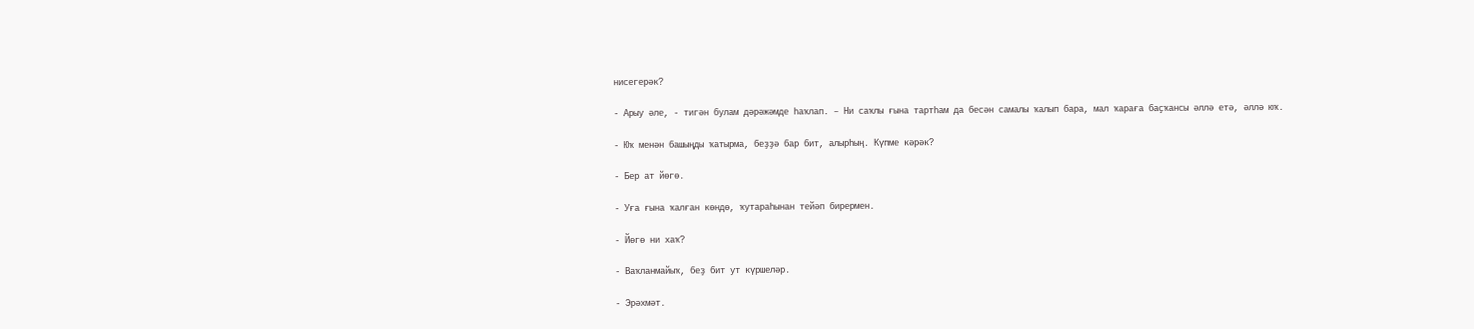нисегерәк?

- Арыу әле, - тигән булам дәрәжәмде һаҡлап. – Ни саҡлы ғына тартһам да бесән самалы ҡалып бара, мал ҡараға баҫҡансы әллә етә, әллә юҡ.

- Юҡ менән башыңды ҡатырма, беҙҙә бар бит, алырһың. Күпме кәрәк?

- Бер ат йөгө.

- Уға ғына ҡалған көндө, ҡутараһынан тейәп бирермен.

- Йөгө ни хаҡ?

- Ваҡланмайыҡ, беҙ бит ут күршеләр.

- Эрәхмәт.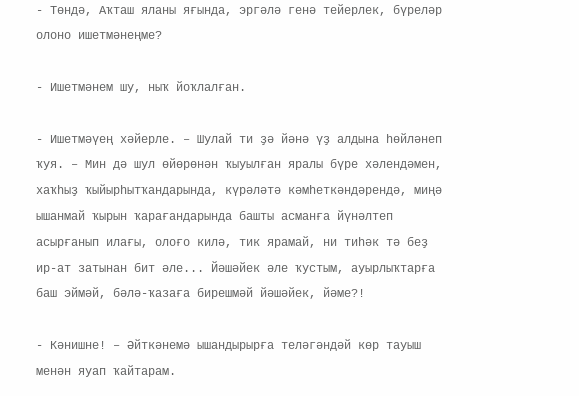- Төндә, Аҡташ яланы яғында, эргәлә генә тейерлек, бүреләр олоно ишетмәнеңме?

- Ишетмәнем шу, ныҡ йоҡлалған.

- Ишетмәүең хәйерле. – Шулай ти ҙә йәнә үҙ алдына һөйләнеп ҡуя. – Мин дә шул өйөрөнән ҡыуылған яралы бүре хәлендәмен, хаҡһыҙ ҡыйырһытҡандарында, күрәләтә кәмһеткәндәрендә, миңә ышанмай ҡырын ҡарағандарында башты асманға йүнәлтеп асырғанып илағы, олоғо килә, тик ярамай, ни тиһәк тә беҙ ир-ат затынан бит әле... Йәшәйек әле ҡустым, ауырлыҡтарға баш эймәй, бәлә-ҡазаға бирешмәй йәшәйек, йәме?!

- Кәнишне! – Әйткәнемә ышандырырға теләгәндәй көр тауыш менән яуап ҡайтарам.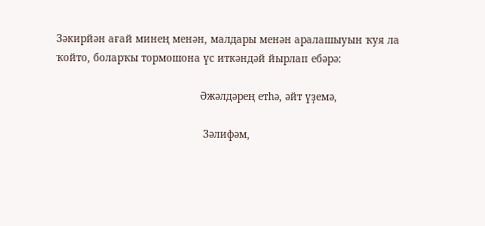Зәкирйән ағай минең менән, малдары менән аралашыуын ҡуя ла ҡойто, боларҡы тормошона үс иткәндәй йырлап ебәрә:

                                                Әжәлдәрең етһә, әйт үҙемә,

                                                 Зәлифәм,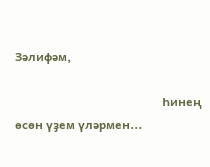Зәлифәм,

                                                 Һинең өсөн үҙем үләрмен...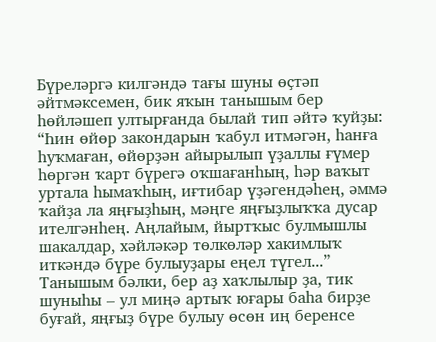Бүреләргә килгәндә тағы шуны өҫтәп әйтмәксемен, бик яҡын танышым бер һөйләшеп ултырғанда былай тип әйтә ҡуйҙы: “Һин өйөр закондарын ҡабул итмәгән, һанға һуҡмаған, өйөрҙән айырылып үҙаллы ғүмер һөргән ҡарт бүрегә оҡшағанһың, һәр ваҡыт уртала һымаҡһың, иғтибар үҙәгендәһең, әммә ҡайҙа ла яңғыҙһың, мәңге яңғыҙлыҡҡа дусар ителгәнһең. Аңлайым, йыртҡыс булмышлы шакалдар, хәйләкәр төлкөләр хакимлыҡ иткәндә бүре булыуҙары еңел түгел...” Танышым бәлки, бер аҙ хаҡлылыр ҙа, тик шуныһы – ул миңә артыҡ юғары баһа бирҙе буғай, яңғыҙ бүре булыу өсөн иң беренсе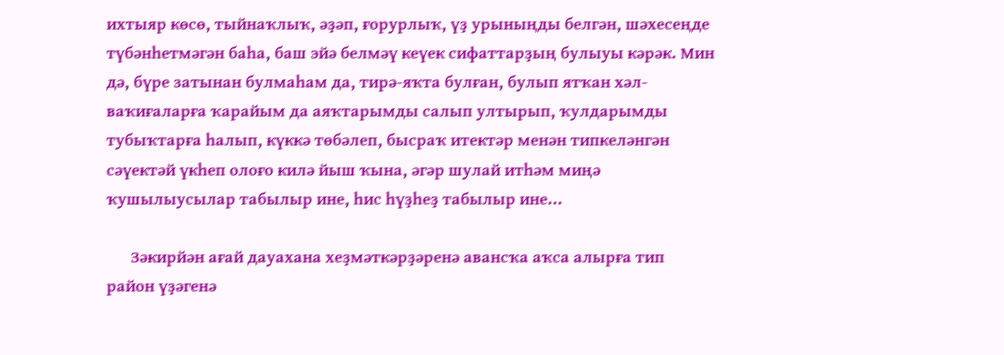ихтыяр көсө, тыйнаҡлыҡ, әҙәп, ғорурлыҡ, үҙ урыныңды белгән, шәхесеңде түбәнһетмәгән баһа, баш эйә белмәү кеүек сифаттарҙың булыуы кәрәк. Мин дә, бүре затынан булмаһам да, тирә-яҡта булған, булып ятҡан хәл-ваҡиғаларға ҡарайым да аяҡтарымды салып ултырып, ҡулдарымды тубыҡтарға һалып, күккә төбәлеп, бысраҡ итектәр менән типкеләнгән сәүектәй үкһеп олоғо килә йыш ҡына, әгәр шулай итһәм миңә ҡушылыусылар табылыр ине, һис һүҙһеҙ табылыр ине...

      Зәкирйән ағай дауахана хеҙмәткәрҙәренә авансҡа аҡса алырға тип район үҙәгенә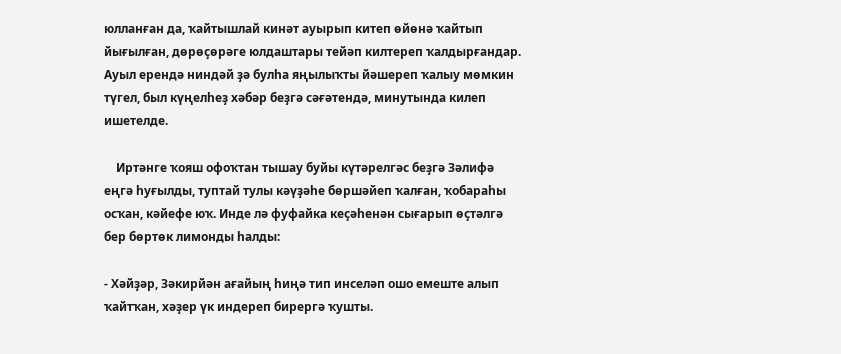юлланған да, ҡайтышлай кинәт ауырып китеп өйөнә ҡайтып йығылған, дөрөҫөрәге юлдаштары тейәп килтереп ҡалдырғандар. Ауыл ерендә ниндәй ҙә булһа яңылыҡты йәшереп ҡалыу мөмкин түгел, был күңелһеҙ хәбәр беҙгә сәғәтендә, минутында килеп ишетелде.

    Иртәнге ҡояш офоҡтан тышау буйы күтәрелгәс беҙгә Зәлифә еңгә һуғылды, туптай тулы кәүҙәһе бөршәйеп ҡалған, ҡобараһы осҡан, кәйефе юҡ. Инде лә фуфайка кеҫәһенән сығарып өҫтәлгә бер бөртөк лимонды һалды:

- Хәйҙәр, Зәкирйән ағайың һиңә тип инселәп ошо емеште алып ҡайтҡан, хәҙер үк индереп бирергә ҡушты.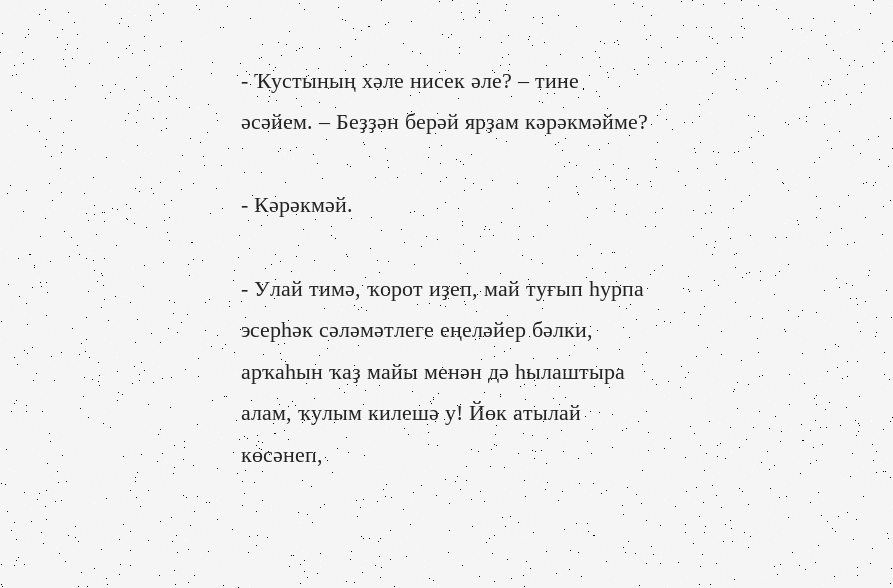- Ҡустының хәле нисек әле? – тине әсәйем. – Беҙҙән берәй ярҙам кәрәкмәйме?

- Кәрәкмәй.

- Улай тимә, ҡорот иҙеп, май туғып һурпа эсерһәк сәләмәтлеге еңеләйер бәлки, арҡаһын ҡаҙ майы менән дә һылаштыра алам, ҡулым килешә у! Йөк атылай көсәнеп,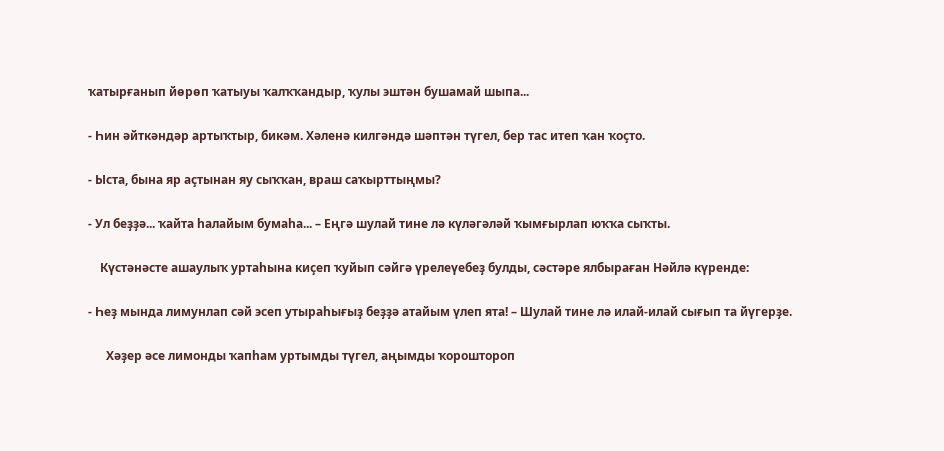ҡатырғанып йөрөп ҡатыуы ҡалҡҡандыр, ҡулы эштән бушамай шыпа...

- Һин әйткәндәр артыҡтыр, бикәм. Хәленә килгәндә шәптән түгел, бер тас итеп ҡан ҡоҫто.

- Ыста, бына яр аҫтынан яу сыҡҡан, враш саҡырттыңмы?

- Ул беҙҙә... ҡайта һалайым бумаһа... – Еңгә шулай тине лә күләгәләй ҡымғырлап юҡҡа сыҡты.

    Күстәнәсте ашаулыҡ уртаһына киҫеп ҡуйып сәйгә үрелеүебеҙ булды, сәстәре ялбыраған Нәйлә күренде:

- Һеҙ мында лимунлап сәй эсеп утыраһығыҙ беҙҙә атайым үлеп ята! – Шулай тине лә илай-илай сығып та йүгерҙе.

      Хәҙер әсе лимонды ҡапһам уртымды түгел, аңымды ҡороштороп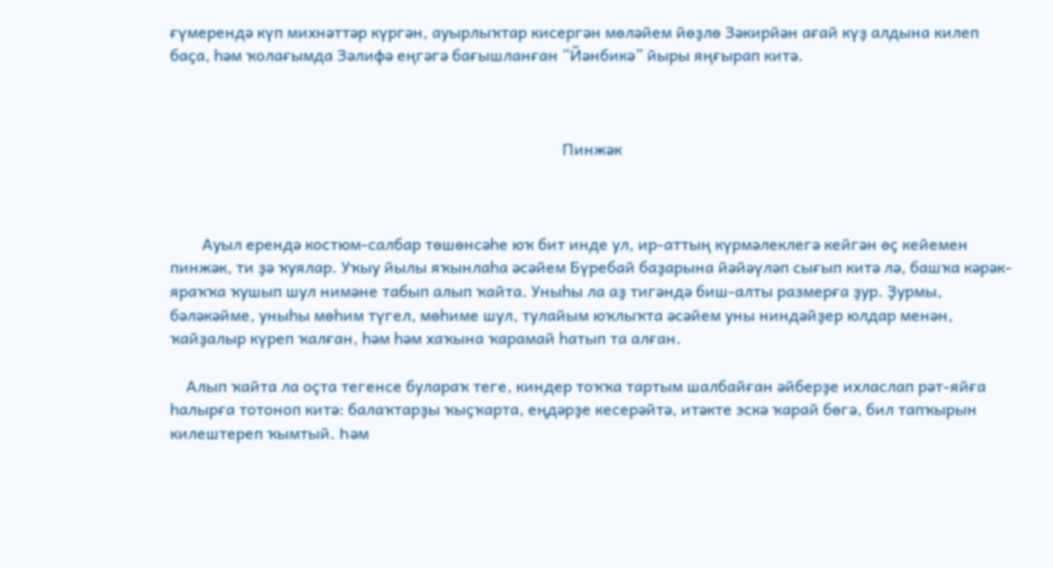ғүмерендә күп михнәттәр күргән, ауырлыҡтар кисергән мөләйем йөҙлө Зәкирйән ағай күҙ алдына килеп баҫа, һәм ҡолағымда Зәлифә еңгәгә бағышланған “Йәнбикә” йыры яңғырап китә.



                                                                                                  Пинжәк



        Ауыл ерендә костюм-салбар төшөнсәһе юҡ бит инде ул, ир-аттың күрмәлеклегә кейгән өҫ кейемен пинжәк, ти ҙә ҡуялар. Уҡыу йылы яҡынлаһа әсәйем Бүребай баҙарына йәйәүләп сығып китә лә, башҡа кәрәк-яраҡҡа ҡушып шул нимәне табып алып ҡайта. Уныһы ла аҙ тигәндә биш-алты размерға ҙур. Ҙурмы, бәләкәйме, уныһы мөһим түгел, мөһиме шул, тулайым юҡлыҡта әсәйем уны ниндәйҙер юлдар менән, ҡайҙалыр күреп ҡалған, һәм һәм хаҡына ҡарамай һатып та алған.

    Алып ҡайта ла оҫта тегенсе булараҡ теге, киндер тоҡҡа тартым шалбайған әйберҙе ихласлап рәт-яйға һалырға тотоноп китә: балаҡтарҙы ҡыҫҡарта, еңдәрҙе кесерәйтә, итәкте эскә ҡарай бөгә, бил тапҡырын килештереп ҡымтый. Һәм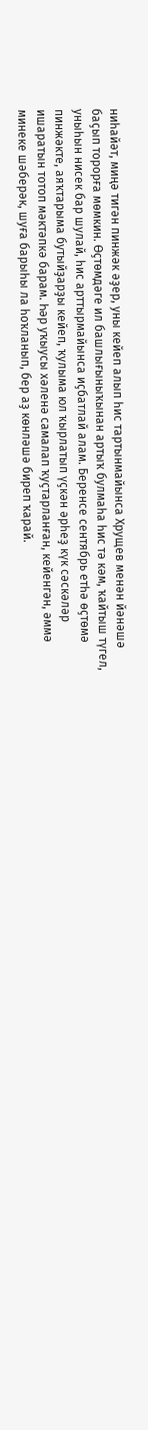ниһайәт, миңә тигән пинжәк әҙер, уны кейеп алып һис тартынмайынса Хрущев менән йәнәшә баҫып торорға мөмкин. Өҫтөмдәге ил башлығыныҡынан артыҡ булмаһа һис тә кәм, ҡайтыш түгел, уныһын нисек бар шулай, һис арттырмайынса иҫбатлай алам. Беренсе сентябрь етһә өҫтөмә пинжәкте, аяҡтарыма бутыйҙарҙы кейеп, ҡулыма юл ҡырлатып үҫкән әрһеҙ күк сәскәләр ишаратын тотоп мәктәпкә барам. Һәр уҡыусы хәленә самалап ҡуҫтарланған, кейенгән, әммә минеке шәберәк, шуға барыһы ла һоҡланып, бер аҙ көнләшә биреп ҡарай.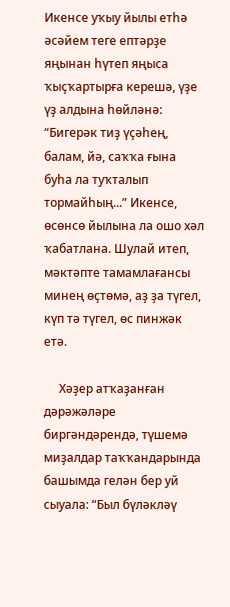Икенсе уҡыу йылы етһә әсәйем теге ептәрҙе яңынан һүтеп яңыса ҡыҫҡартырға керешә, үҙе үҙ алдына һөйләнә: “Бигерәк тиҙ үҫәһең, балам, йә, саҡҡа ғына буһа ла туҡталып тормайһың...” Икенсе, өсөнсө йылына ла ошо хәл ҡабатлана. Шулай итеп, мәктәпте тамамлағансы минең өҫтөмә, аҙ ҙа түгел, күп тә түгел, өс пинжәк етә.

     Хәҙер атҡаҙанған дәрәжәләре биргәндәрендә, түшемә миҙалдар таҡҡандарында башымда гелән бер уй сыуала: “Был бүләкләү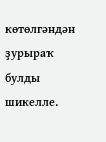көтөлгәндән ҙурыраҡ булды шикелле.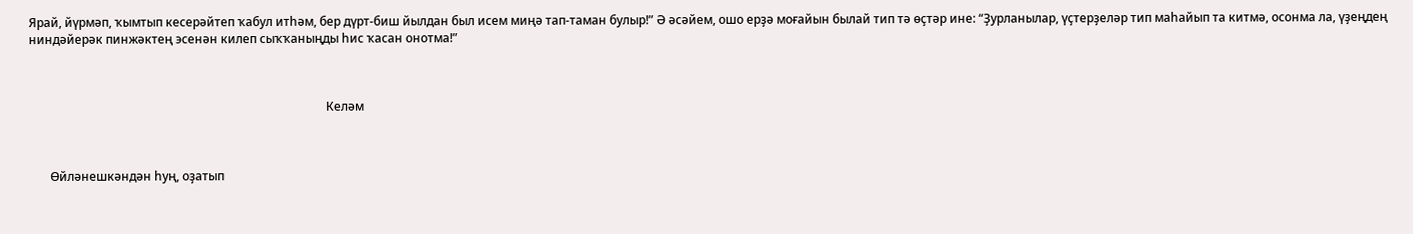Ярай, йүрмәп, ҡымтып кесерәйтеп ҡабул итһәм, бер дүрт-биш йылдан был исем миңә тап-таман булыр!” Ә әсәйем, ошо ерҙә моғайын былай тип тә өҫтәр ине: “Ҙурланылар, үҫтерҙеләр тип маһайып та китмә, осонма ла, үҙеңдең ниндәйерәк пинжәктең эсенән килеп сыҡҡаныңды һис ҡасан онотма!”



                                                                                                   Келәм



       Өйләнешкәндән һуң, оҙатып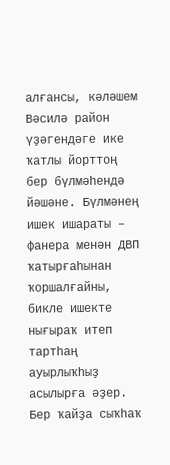алғансы, кәләшем Вәсилә район үҙәгендәге ике ҡатлы йорттоң бер бүлмәһендә йәшәне. Бүлмәнең ишек ишараты – фанера менән ДВП ҡатырғаһынан ҡоршалғайны, бикле ишекте нығыраҡ итеп тартһаң ауырлыҡһыҙ асылырға әҙер. Бер ҡайҙа сыҡһаҡ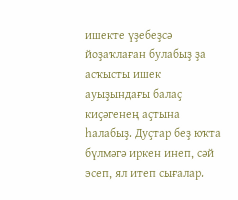ишекте үҙебеҙсә йоҙаҡлаған булабыҙ ҙа асҡысты ишек ауыҙындағы балаҫ киҫәгенең аҫтына һалабыҙ. Дуҫтар беҙ юҡта бүлмәгә иркен инеп, сәй эсеп, ял итеп сығалар.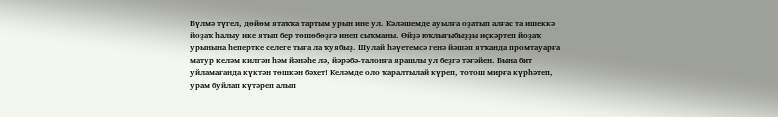Бүлмә түгел, дөйөм ятаҡҡа тартым урын ине ул. Кәләшемде ауылға оҙатып алғас та ишеккә йоҙаҡ һалыу ике ятып бер төшөбөҙгә инеп сыҡманы. Өйҙә юҡлығыбыҙҙы иҫкәртеп йоҙаҡ урынына һепертке селеге тыға ла ҡуябыҙ. Шулай һәүетемсә генә йәшәп ятҡанда промтауарға матур келәм килгән һәм йәнәһе лә, йәрәбә-талонға ярашлы ул беҙгә тәғәйен. Бына бит уйламағанда күктән төшкән бәхет! Келәмде оло ҡаралтылай күреп, тотош мирға күрһәтеп, урам буйлап күтәреп алып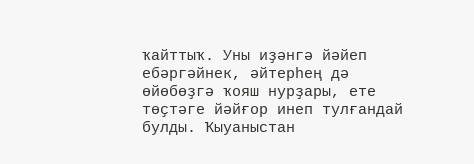ҡайттыҡ. Уны иҙәнгә йәйеп ебәргәйнек, әйтерһең дә өйөбөҙгә ҡояш нурҙары, ете төҫтәге йәйғор инеп тулғандай булды. Ҡыуаныстан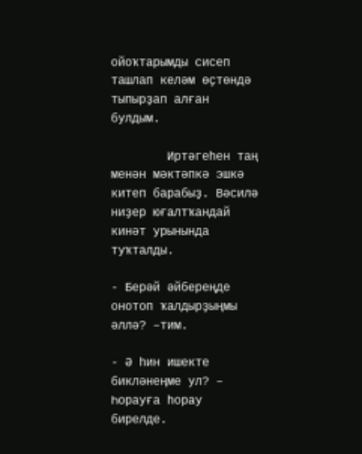ойоҡтарымды сисеп ташлап келәм өҫтөндә тыпырҙап алған булдым.

        Иртәгеһен таң менән мәктәпкә эшкә китеп барабыҙ. Вәсилә ниҙер юғалтҡандай кинәт урынында туҡталды.

- Берәй әйбереңде онотоп ҡалдырҙыңмы әллә? –тим.

- Ә һин ишекте бикләнеңме ул? – Һорауға һорау бирелде.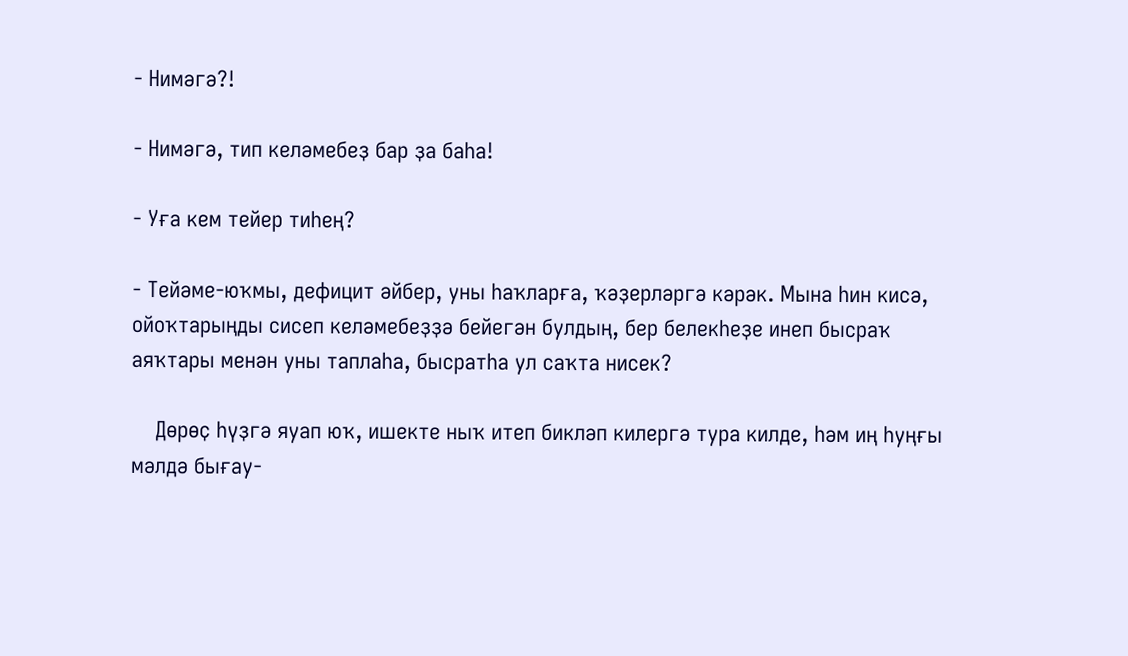- Нимәгә?!

- Нимәгә, тип келәмебеҙ бар ҙа баһа!

- Уға кем тейер тиһең?

- Тейәме-юҡмы, дефицит әйбер, уны һаҡларға, ҡәҙерләргә кәрәк. Мына һин кисә, ойоҡтарыңды сисеп келәмебеҙҙә бейегән булдың, бер белекһеҙе инеп бысраҡ аяҡтары менән уны таплаһа, бысратһа ул саҡта нисек?

    Дөрөҫ һүҙгә яуап юҡ, ишекте ныҡ итеп бикләп килергә тура килде, һәм иң һуңғы мәлдә бығау-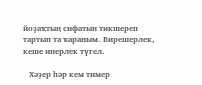йоҙаҡтың сифатын тикшереп тартып та ҡараным. Бирешерлек, кеше инерлек түгел.

   Хәҙер һәр кем тимер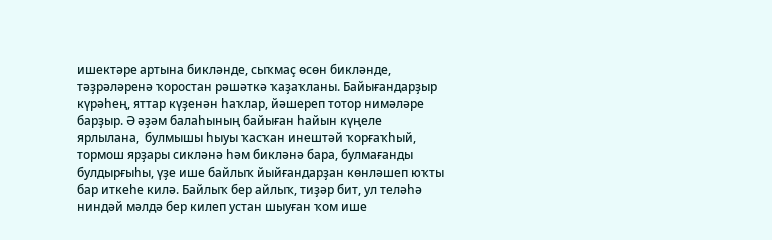ишектәре артына бикләнде, сыҡмаҫ өсөн бикләнде, тәҙрәләренә ҡоростан рәшәткә ҡаҙаҡланы. Байығандарҙыр күрәһең, яттар күҙенән һаҡлар, йәшереп тотор нимәләре барҙыр. Ә әҙәм балаһының байыған һайын күңеле ярлылана,  булмышы һыуы ҡасҡан инештәй ҡорғаҡһый, тормош ярҙары сикләнә һәм бикләнә бара, булмағанды булдырғыһы, үҙе ише байлыҡ йыйғандарҙан көнләшеп юҡты бар иткеһе килә. Байлыҡ бер айлыҡ, тиҙәр бит, ул теләһә ниндәй мәлдә бер килеп устан шыуған ҡом ише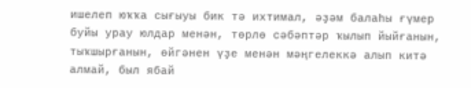ишелеп юҡҡа сығыуы бик тә ихтимал, әҙәм балаһы ғүмер буйы урау юлдар менән, төрлө сәбәптәр ҡылып йыйғанын, тыҡшырғанын, өйгәнен үҙе менән мәңгелеккә алып китә алмай, был ябай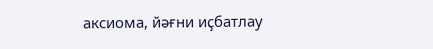аксиома, йәғни иҫбатлау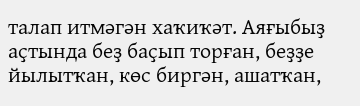талап итмәгән хаҡиҡәт. Аяғыбыҙ аҫтында беҙ баҫып торған, беҙҙе йылытҡан, көс биргән, ашатҡан,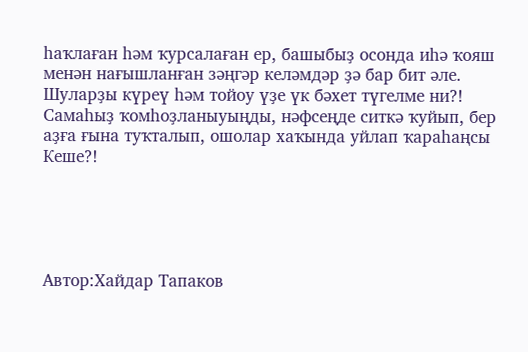һаҡлаған һәм ҡурсалаған ер, башыбыҙ осонда иһә ҡояш менән нағышланған зәңгәр келәмдәр ҙә бар бит әле. Шуларҙы күреү һәм тойоу үҙе үк бәхет түгелме ни?! Самаһыҙ ҡомһоҙланыуыңды, нәфсеңде ситкә ҡуйып, бер аҙға ғына туҡталып, ошолар хаҡында уйлап ҡараһаңсы Кеше?!





Автор:Хайдар Тапаков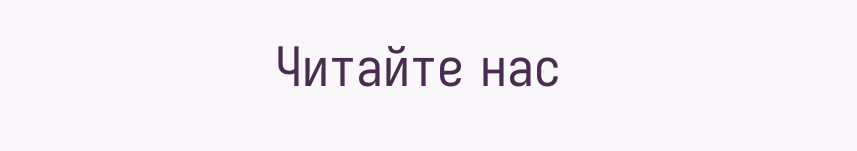Читайте нас